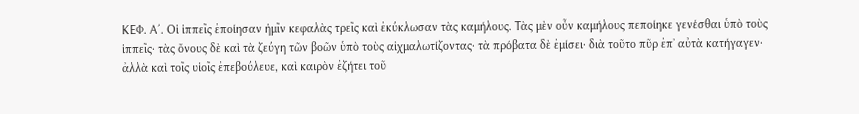ΚΕΦ. Α΄. Οἱ ἱππεῖς ἐποίησαν ἡμῖν κεφαλὰς τρεῖς καὶ ἐκύκλωσαν τὰς καμήλους. Τὰς μὲν οὖν καμήλους πεποίηκε γενέσθαι ὑπὸ τοὺς ἱππεῖς· τὰς ὄνους δὲ καὶ τὰ ζεύγη τῶν βοῶν ὑπὸ τοὺς αἰχμαλωτίζοντας· τὰ πρόβατα δὲ ἐμίσει· διὰ τοῦτο πῦρ ἐπʼ αὐτὰ κατήγαγεν· ἀλλὰ καὶ τοῖς υἱοῖς ἐπεβούλευε, καὶ καιρὸν ἐζήτει τοῦ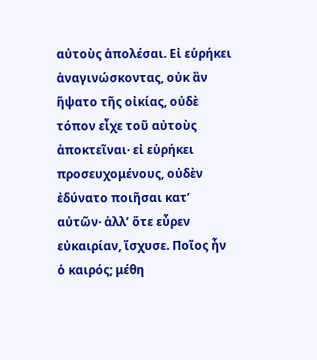αὐτοὺς ἀπολέσαι. Εἰ εὑρήκει ἀναγινώσκοντας, οὐκ ἂν ἥψατο τῆς οἰκίας, οὐδὲ τόπον εἶχε τοῦ αὐτοὺς ἀποκτεῖναι· εἰ εὑρήκει προσευχομένους, οὐδὲν ἐδύνατο ποιῆσαι κατʼ αὐτῶν· ἀλλʼ ὅτε εὖρεν εὐκαιρίαν, ἴσχυσε. Ποῖος ἦν ὁ καιρός; μέθη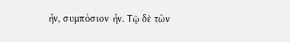ἦν, συμπόσιον ἦν. Τῷ δὲ τῶν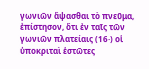γωνιῶν ἅψασθαι τὸ πνεῦμα, ἐπίστησον, ὅτι ἐν ταῖς τῶν γωνιῶν πλατείαις (16·) οἱ ὑποκριταὶ ἑστῶτες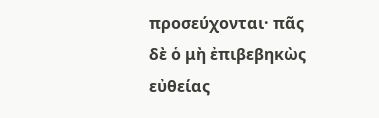προσεύχονται· πᾶς δὲ ὁ μὴ ἐπιβεβηκὼς εὐθείας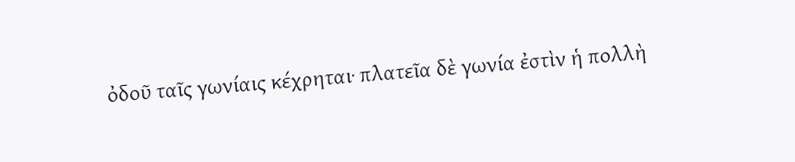ὀδοῦ ταῖς γωνίαις κέχρηται· πλατεῖα δὲ γωνία ἐστὶν ἡ πολλὴ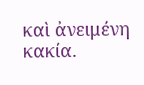καὶ ἀνειμένη κακία.